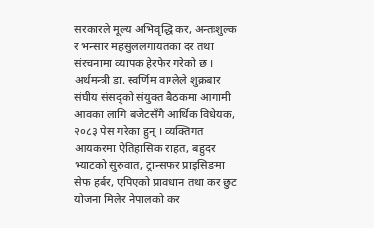सरकारले मूल्य अभिवृद्धि कर, अन्तःशुल्क र भन्सार महसुललगायतका दर तथा संरचनामा व्यापक हेरफेर गरेको छ । अर्थमन्त्री डा. स्वर्णिम वाग्लेले शुक्रबार संघीय संसद्को संयुक्त बैठकमा आगामी आवका लागि बजेटसँगै आर्थिक विधेयक, २०८३ पेस गरेका हुन् । व्यक्तिगत आयकरमा ऐतिहासिक राहत, बहुदर भ्याटको सुरुवात, ट्रान्सफर प्राइसिङमा सेफ हर्बर, एपिएको प्रावधान तथा कर छुट योजना मिलेर नेपालको कर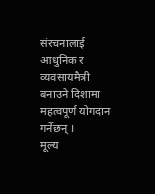संरचनालाई आधुनिक र व्यवसायमैत्री बनाउने दिशामा महत्वपूर्ण योगदान गर्नेछन् ।
मूल्य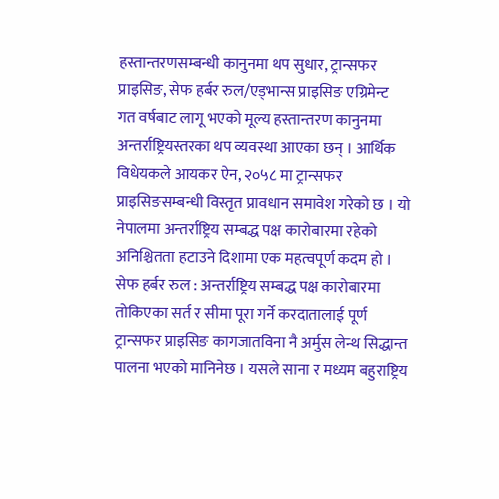हस्तान्तरणसम्बन्धी कानुनमा थप सुधार, ट्रान्सफर प्राइसिङ, सेफ हर्बर रुल/एड्भान्स प्राइसिङ एग्रिमेन्ट
गत वर्षबाट लागू भएको मूल्य हस्तान्तरण कानुनमा अन्तर्राष्ट्रियस्तरका थप व्यवस्था आएका छन् । आर्थिक विधेयकले आयकर ऐन, २०५८ मा ट्रान्सफर प्राइसिङसम्बन्धी विस्तृत प्रावधान समावेश गरेको छ । यो नेपालमा अन्तर्राष्ट्रिय सम्बद्ध पक्ष कारोबारमा रहेको अनिश्चितता हटाउने दिशामा एक महत्वपूर्ण कदम हो ।
सेफ हर्बर रुल : अन्तर्राष्ट्रिय सम्बद्ध पक्ष कारोबारमा तोकिएका सर्त र सीमा पूरा गर्ने करदातालाई पूर्ण ट्रान्सफर प्राइसिङ कागजातविना नै अर्मुस लेन्थ सिद्धान्त पालना भएको मानिनेछ । यसले साना र मध्यम बहुराष्ट्रिय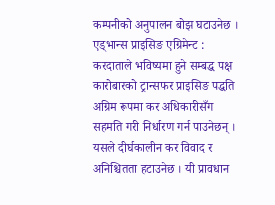कम्पनीको अनुपालन बोझ घटाउनेछ ।
एड्भान्स प्राइसिङ एग्रिमेन्ट : करदाताले भविष्यमा हुने सम्बद्ध पक्ष कारोबारको ट्रान्सफर प्राइसिङ पद्धति अग्रिम रूपमा कर अधिकारीसँग सहमति गरी निर्धारण गर्न पाउनेछन् । यसले दीर्घकालीन कर विवाद र अनिश्चितता हटाउनेछ । यी प्रावधान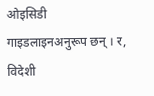ओइसिडी गाइडलाइनअनुरूप छन् । र, विदेशी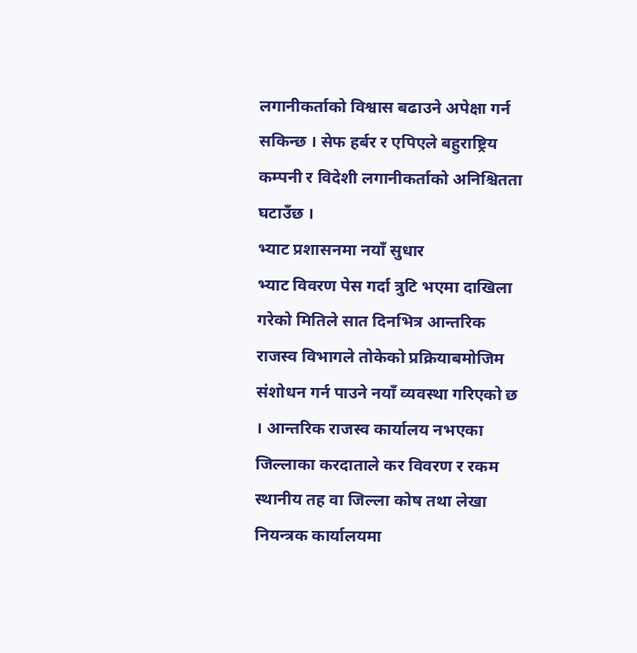लगानीकर्ताको विश्वास बढाउने अपेक्षा गर्न सकिन्छ । सेफ हर्बर र एपिएले बहुराष्ट्रिय कम्पनी र विदेशी लगानीकर्ताको अनिश्चितता घटाउँछ ।
भ्याट प्रशासनमा नयाँ सुधार
भ्याट विवरण पेस गर्दा त्रुटि भएमा दाखिला गरेको मितिले सात दिनभित्र आन्तरिक राजस्व विभागले तोकेको प्रक्रियाबमोजिम संशोधन गर्न पाउने नयाँ व्यवस्था गरिएको छ । आन्तरिक राजस्व कार्यालय नभएका जिल्लाका करदाताले कर विवरण र रकम स्थानीय तह वा जिल्ला कोष तथा लेखा नियन्त्रक कार्यालयमा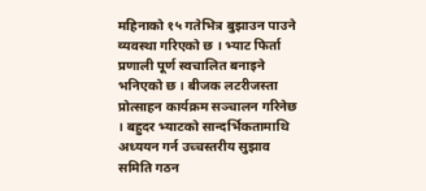महिनाको १५ गतेभित्र बुझाउन पाउने व्यवस्था गरिएको छ । भ्याट फिर्ता प्रणाली पूर्ण स्वचालित बनाइने भनिएको छ । बीजक लटरीजस्ता प्रोत्साहन कार्यक्रम सञ्चालन गरिनेछ । बहुदर भ्याटको सान्दर्भिकतामाथि अध्ययन गर्न उच्चस्तरीय सुझाव समिति गठन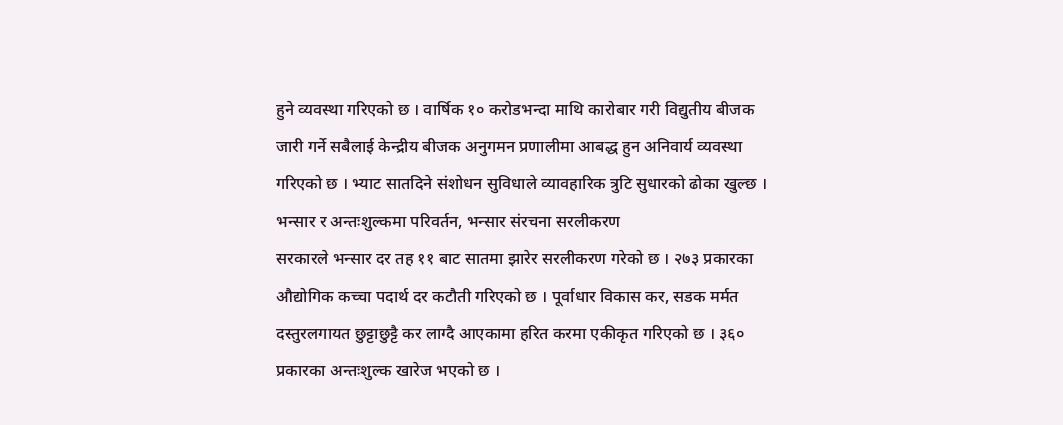हुने व्यवस्था गरिएको छ । वार्षिक १० करोडभन्दा माथि कारोबार गरी विद्युतीय बीजक जारी गर्ने सबैलाई केन्द्रीय बीजक अनुगमन प्रणालीमा आबद्ध हुन अनिवार्य व्यवस्था गरिएको छ । भ्याट सातदिने संशोधन सुविधाले व्यावहारिक त्रुटि सुधारको ढोका खुल्छ ।
भन्सार र अन्तःशुल्कमा परिवर्तन, भन्सार संरचना सरलीकरण
सरकारले भन्सार दर तह ११ बाट सातमा झारेर सरलीकरण गरेको छ । २७३ प्रकारका औद्योगिक कच्चा पदार्थ दर कटौती गरिएको छ । पूर्वाधार विकास कर, सडक मर्मत दस्तुरलगायत छुट्टाछुट्टै कर लाग्दै आएकामा हरित करमा एकीकृत गरिएको छ । ३६० प्रकारका अन्तःशुल्क खारेज भएको छ ।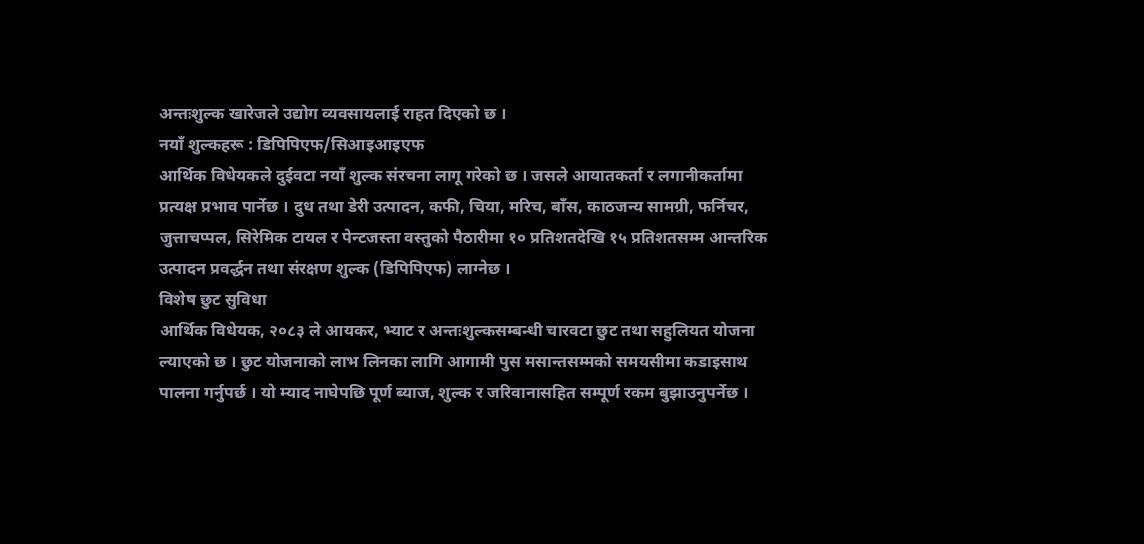अन्तःशुल्क खारेजले उद्योग व्यवसायलाई राहत दिएको छ ।
नयाँ शुल्कहरू : डिपिपिएफ/सिआइआइएफ
आर्थिक विधेयकले दुईवटा नयाँ शुल्क संरचना लागू गरेको छ । जसले आयातकर्ता र लगानीकर्तामा प्रत्यक्ष प्रभाव पार्नेछ । दुध तथा डेरी उत्पादन, कफी, चिया, मरिच, बाँस, काठजन्य सामग्री, फर्निचर, जुत्ताचप्पल, सिरेमिक टायल र पेन्टजस्ता वस्तुको पैठारीमा १० प्रतिशतदेखि १५ प्रतिशतसम्म आन्तरिक उत्पादन प्रवर्द्धन तथा संरक्षण शुल्क (डिपिपिएफ) लाग्नेछ ।
विशेष छुट सुविधा
आर्थिक विधेयक, २०८३ ले आयकर, भ्याट र अन्तःशुल्कसम्बन्धी चारवटा छुट तथा सहुलियत योजना ल्याएको छ । छुट योजनाको लाभ लिनका लागि आगामी पुस मसान्तसम्मको समयसीमा कडाइसाथ पालना गर्नुपर्छ । यो म्याद नाघेपछि पूर्ण ब्याज, शुल्क र जरिवानासहित सम्पूर्ण रकम बुझाउनुपर्नेछ ।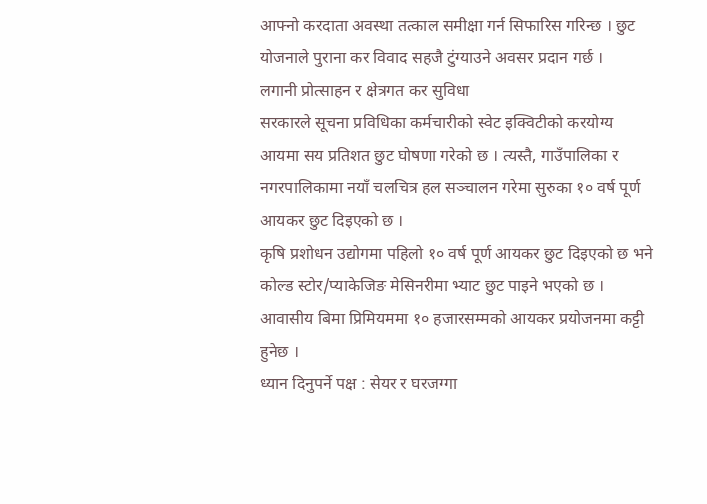आफ्नो करदाता अवस्था तत्काल समीक्षा गर्न सिफारिस गरिन्छ । छुट योजनाले पुराना कर विवाद सहजै टुंग्याउने अवसर प्रदान गर्छ ।
लगानी प्रोत्साहन र क्षेत्रगत कर सुविधा
सरकारले सूचना प्रविधिका कर्मचारीको स्वेट इक्विटीको करयोग्य आयमा सय प्रतिशत छुट घोषणा गरेको छ । त्यस्तै, गाउँपालिका र नगरपालिकामा नयाँ चलचित्र हल सञ्चालन गरेमा सुरुका १० वर्ष पूर्ण आयकर छुट दिइएको छ ।
कृषि प्रशोधन उद्योगमा पहिलो १० वर्ष पूर्ण आयकर छुट दिइएको छ भने कोल्ड स्टोर/प्याकेजिङ मेसिनरीमा भ्याट छुट पाइने भएको छ । आवासीय बिमा प्रिमियममा १० हजारसम्मको आयकर प्रयोजनमा कट्टी हुनेछ ।
ध्यान दिनुपर्ने पक्ष : सेयर र घरजग्गा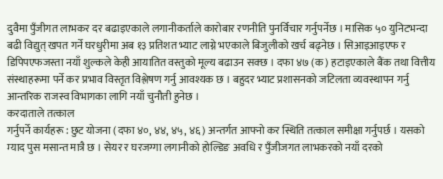दुवैमा पुँजीगत लाभकर दर बढाइएकाले लगानीकर्ताले कारोबार रणनीति पुनर्विचार गर्नुपर्नेछ । मासिक ५० युनिटभन्दा बढी विद्युत् खपत गर्ने घरधुरीमा अब १३ प्रतिशत भ्याट लाग्ने भएकाले बिजुलीको खर्च बढ्नेछ । सिआइआइएफ र डिपिपएफजस्ता नयाँ शुल्कले केही आयातित वस्तुको मूल्य बढाउन सक्छ । दफा ४७ (क) हटाइएकाले बैंक तथा वित्तीय संस्थाहरूमा पर्ने कर प्रभाव विस्तृत विश्लेषण गर्नु आवश्यक छ । बहुदर भ्याट प्रशासनको जटिलता व्यवस्थापन गर्नु आन्तरिक राजस्व विभागका लागि नयाँ चुनौती हुनेछ ।
करदाताले तत्काल
गर्नुपर्ने कार्यहरू : छुट योजना (दफा ४०, ४४, ४५, ४६) अन्तर्गत आफ्नो कर स्थिति तत्काल समीक्षा गर्नुपर्छ । यसको म्याद पुस मसान्त मात्रै छ । सेयर र घरजग्गा लगानीको होल्डिङ अवधि र पुँजीजगत लाभकरको नयाँ दरको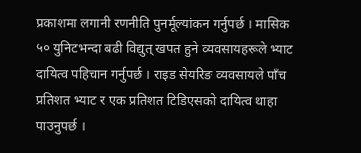प्रकाशमा लगानी रणनीति पुनर्मूल्यांकन गर्नुपर्छ । मासिक ५० युनिटभन्दा बढी विद्युत् खपत हुने व्यवसायहरूले भ्याट दायित्व पहिचान गर्नुपर्छ । राइड सेयरिङ व्यवसायले पाँच प्रतिशत भ्याट र एक प्रतिशत टिडिएसको दायित्व थाहा पाउनुपर्छ ।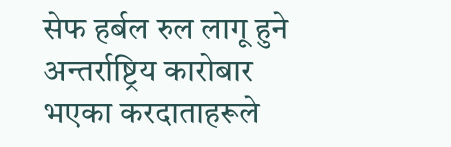सेफ हर्बल रुल लागू हुने अन्तर्राष्ट्रिय कारोबार भएका करदाताहरूले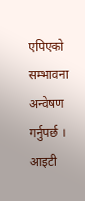एपिएको सम्भावना अन्वेषण गर्नुपर्छ । आइटी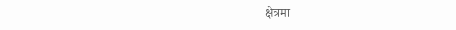क्षेत्रमा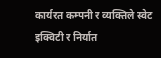कार्यरत कम्पनी र व्यक्तिले स्वेट इक्विटी र निर्यात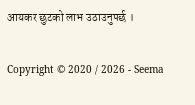आयकर छुटको लाभ उठाउनुपर्छ ।

Copyright © 2020 / 2026 - Seema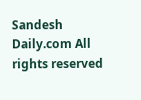Sandesh Daily.com All rights reserved